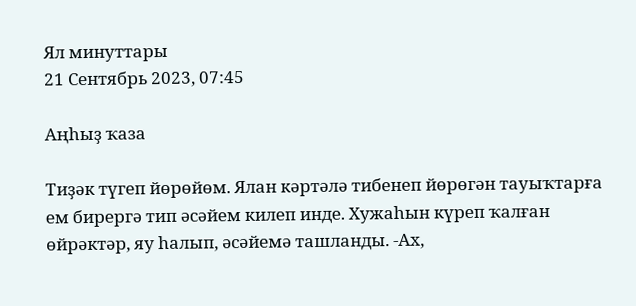Ял минуттары
21 Сентябрь 2023, 07:45

Аңһыҙ ҡаза

Тиҙәк түгеп йөрөйөм. Ялан кәртәлә тибенеп йөрөгән тауыҡтарға ем бирергә тип әсәйем килеп инде. Хужаһын күреп ҡалған өйрәктәр, яу һалып, әсәйемә ташланды. -Ах,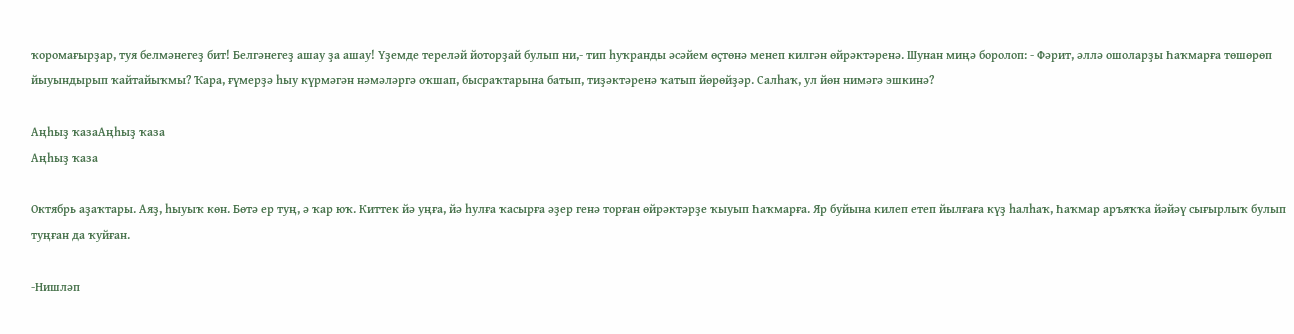ҡоромағырҙар, туя белмәнегеҙ бит! Белгәнегеҙ ашау ҙа ашау! Үҙемде тереләй йоторҙай булып ни,- тип һуҡранды әсәйем өҫтөнә менеп килгән өйрәктәренә. Шунан миңә боролоп: - Фәрит, әллә ошоларҙы Һаҡмарға төшөрөп йыуындырып ҡайтайыҡмы? Ҡара, ғүмерҙә һыу күрмәгән нәмәләргә оҡшап, бысраҡтарына батып, тиҙәктәренә ҡатып йөрөйҙәр. Салһаҡ, ул йөн нимәгә эшкинә?

Аңһыҙ ҡазаАңһыҙ ҡаза
Аңһыҙ ҡаза

Октябрь аҙаҡтары. Аяҙ, һыуыҡ көн. Бөтә ер туң, ә ҡар юҡ. Киттек йә уңға, йә һулға ҡасырға әҙер генә торған өйрәктәрҙе ҡыуып Һаҡмарға. Яр буйына килеп етеп йылғаға күҙ һалһаҡ, Һаҡмар аръяҡҡа йәйәү сығырлыҡ булып туңған да ҡуйған.

-Нишләп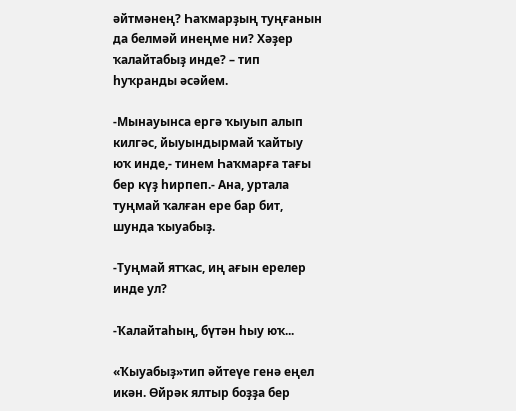әйтмәнең? Һаҡмарҙың туңғанын да белмәй инеңме ни? Хәҙер ҡалайтабыҙ инде? – тип һуҡранды әсәйем.

-Мынауынса ергә ҡыуып алып килгәс, йыуындырмай ҡайтыу юҡ инде,- тинем Һаҡмарға тағы бер күҙ һирпеп.- Ана, уртала туңмай ҡалған ере бар бит, шунда ҡыуабыҙ.

-Туңмай ятҡас, иң ағын ерелер инде ул?

-Ҡалайтаһың, бүтән һыу юҡ...

«Ҡыуабыҙ»тип әйтеүе генә еңел икән. Өйрәк ялтыр боҙҙа бер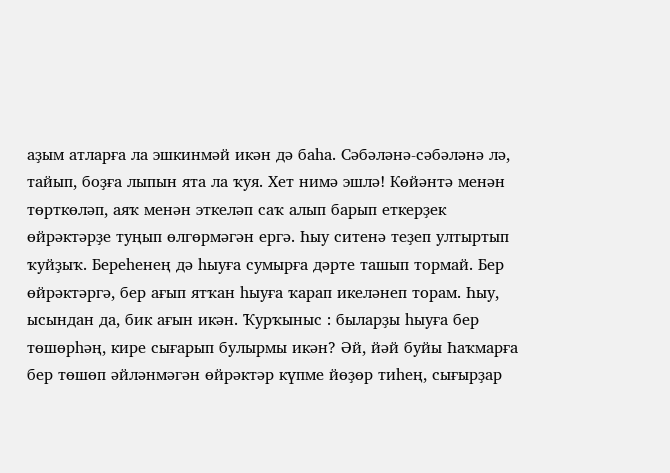аҙым атларға ла эшкинмәй икән дә баһа. Сәбәләнә-сәбәләнә лә, тайып, боҙға лыпын ята ла ҡуя. Хет нимә эшлә! Көйәнтә менән төрткөләп, аяҡ менән эткеләп саҡ алып барып еткерҙек өйрәктәрҙе туңып өлгөрмәгән ергә. Һыу ситенә теҙеп ултыртып ҡуйҙыҡ. Береһенең дә һыуға сумырға дәрте ташып тормай. Бер өйрәктәргә, бер ағып ятҡан һыуға ҡарап икеләнеп торам. Һыу, ысындан да, бик ағын икән. Ҡурҡыныс : быларҙы һыуға бер төшөрһәң, кире сығарып булырмы икән? Әй, йәй буйы Һаҡмарға бер төшөп әйләнмәгән өйрәктәр күпме йөҙөр тиһең, сығырҙар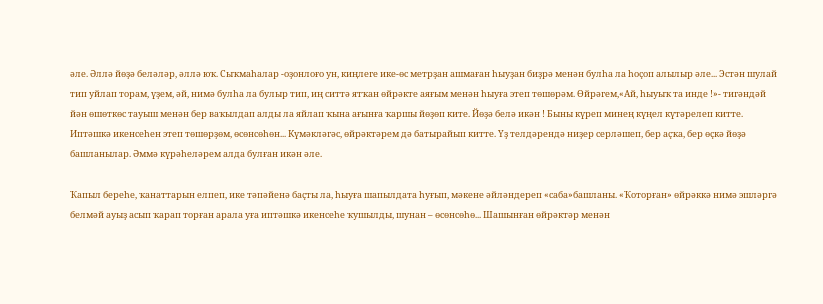әле. Әллә йөҙә беләләр, әллә юҡ. Сыҡмаһалар -оҙонлоғо ун, киңлеге ике-өс метрҙан ашмаған һыуҙан биҙрә менән булһа ла һоҫоп алылыр әле... Эстән шулай тип уйлап торам, үҙем, әй, нимә булһа ла булыр тип, иң ситтә ятҡан өйрәкте аяғым менән һыуға этеп төшөрәм. Өйрәгем,«Ай, һыуыҡ та инде !»- тигәндәй йән өшөткөс тауыш менән бер ваҡылдап алды ла яйлап ҡына ағынға ҡаршы йөҙөп ките. Йөҙә белә икән ! Быны күреп минең күңел күтәрелеп китте. Иптәшкә икенсеһен этеп төшөрҙөм, өсөнсөһөн... Күмәкләгәс, өйрәктәрем дә батырайып китте. Үҙ телдәрендә ниҙер серләшеп, бер аҫҡа, бер өҫкә йөҙә башланылар. Әммә күрәһеләрем алда булған икән әле.

Ҡапыл береһе, ҡанаттарын елпеп, ике тәпәйенә баҫты ла, һыуға шапылдата һуғып, мәкене әйләндереп «саба»башланы. «Ҡоторған» өйрәккә нимә эшләргә белмәй ауыҙ асып ҡарап торған арала уға иптәшкә икенсеһе ҡушылды, шунан – өсөнсөһө... Шашынған өйрәктәр менән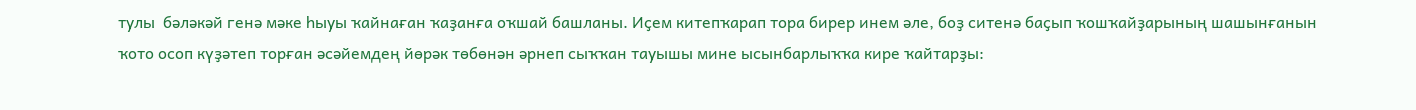тулы  бәләкәй генә мәке һыуы ҡайнаған ҡаҙанға оҡшай башланы. Иҫем китепҡарап тора бирер инем әле, боҙ ситенә баҫып ҡошҡайҙарының шашынғанын ҡото осоп күҙәтеп торған әсәйемдең йөрәк төбөнән әрнеп сыҡҡан тауышы мине ысынбарлыҡҡа кире ҡайтарҙы: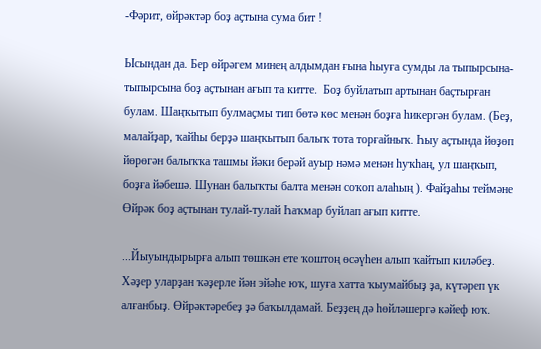-Фәрит, өйрәктәр боҙ аҫтына сума бит !

Ысындан да. Бер өйрәгем минең алдымдан ғына һыуға сумды ла тыпырсына- тыпырсына боҙ аҫтынан ағып та китте.  Боҙ буйлатып артынан баҫтырған булам. Шаңҡытып булмаҫмы тип бөтә көс менән боҙға һикергән булам. (Беҙ, малайҙар, ҡайһы берҙә шаңҡытып балыҡ тота торғайныҡ. Һыу аҫтында йөҙөп йөрөгән балыҡҡа ташмы йәки берәй ауыр нәмә менән һуҡһаң, ул шаңҡып, боҙға йәбешә. Шунан балыҡты балта менән соҡоп алаһың ). Файҙаһы теймәне Өйрәк боҙ аҫтынан тулай-тулай Һаҡмар буйлап ағып китте.

...Йыуындырырға алып төшкән ете ҡоштоң өсәүһен алып ҡайтып киләбеҙ. Хәҙер уларҙан ҡәҙерле йән эйәһе юҡ, шуға хатта ҡыумайбыҙ ҙа, күтәреп үк алғанбыҙ. Өйрәктәребеҙ ҙә баҡылдамай. Беҙҙең дә һөйләшергә кәйеф юҡ.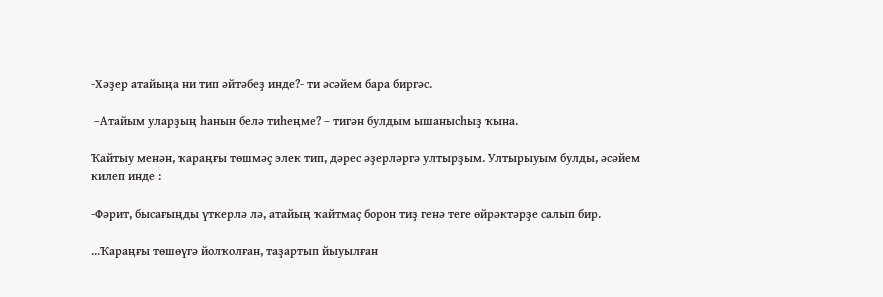-Хәҙер атайыңа ни тип әйтәбеҙ инде?- ти әсәйем бара биргәс.

 –Атайым уларҙың һанын белә тиһеңме? – тигән булдым ышанысһыҙ ҡына.

Ҡайтыу менән, ҡараңғы төшмәҫ элек тип, дәрес әҙерләргә ултырҙым. Ултырыуым булды, әсәйем килеп инде :

-Фәрит, бысағыңды үткерлә лә, атайың ҡайтмаҫ борон тиҙ генә теге өйрәктәрҙе салып бир.

...Ҡараңғы төшөүгә йолҡолған, таҙартып йыуылған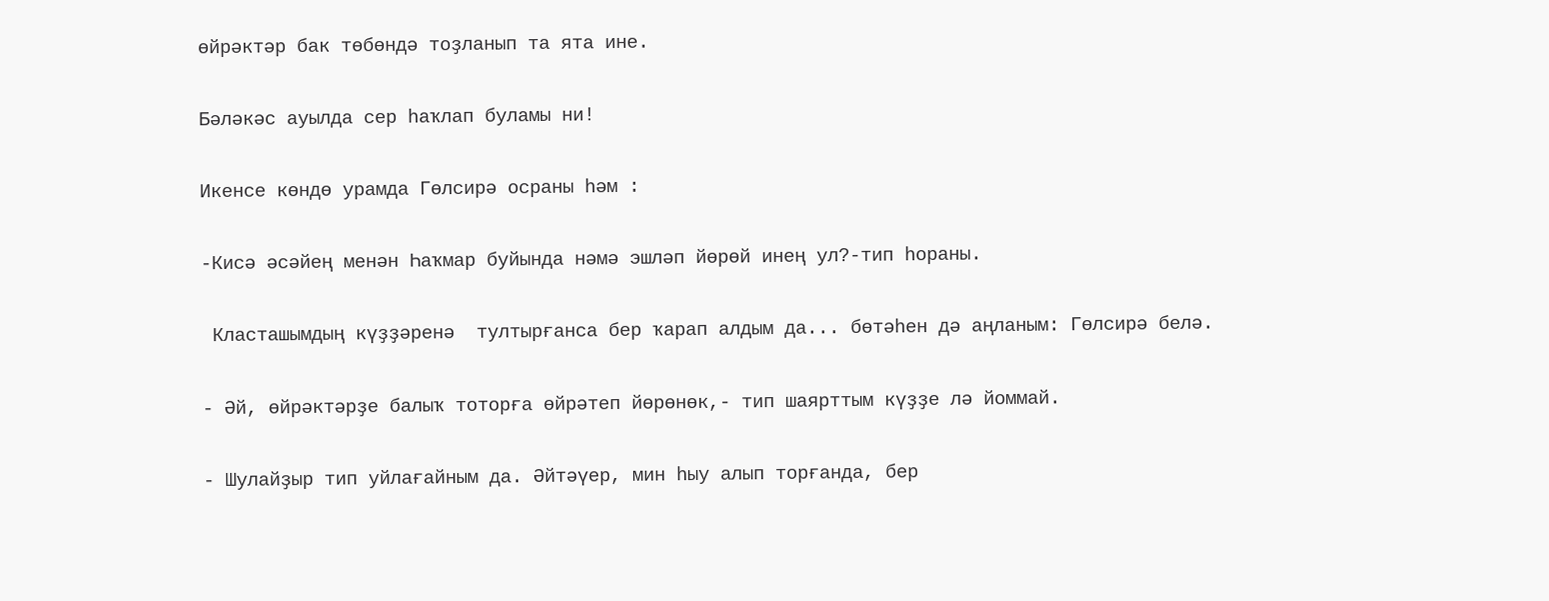өйрәктәр бак төбөндә тоҙланып та ята ине.

Бәләкәс ауылда сер һаҡлап буламы ни!

Икенсе көндө урамда Гөлсирә осраны һәм :

-Кисә әсәйең менән Һаҡмар буйында нәмә эшләп йөрөй инең ул?-тип һораны.

 Класташымдың күҙҙәренә  тултырғанса бер ҡарап алдым да... бөтәһен дә аңланым: Гөлсирә белә.

- Әй, өйрәктәрҙе балыҡ тоторға өйрәтеп йөрөнөк,- тип шаярттым күҙҙе лә йоммай.

- Шулайҙыр тип уйлағайным да. Әйтәүер, мин һыу алып торғанда, бер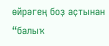өйрәгең боҙ аҫтынан “балыҡ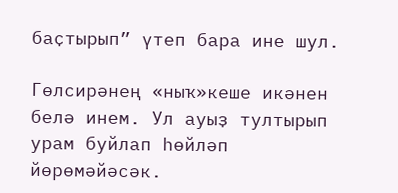баҫтырып” үтеп бара ине шул.

Гөлсирәнең «ныҡ»кеше икәнен белә инем. Ул ауыҙ тултырып урам буйлап һөйләп йөрөмәйәсәк.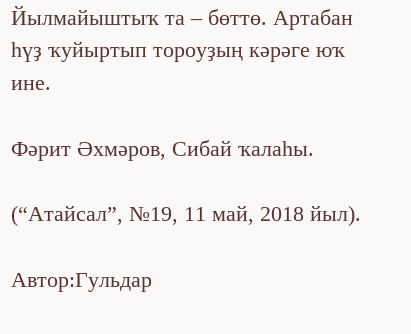Йылмайыштыҡ та – бөттө. Артабан һүҙ ҡуйыртып тороуҙың кәрәге юҡ ине.

Фәрит Әхмәров, Сибай ҡалаһы.

(“Атайсал”, №19, 11 май, 2018 йыл).

Автор:Гульдар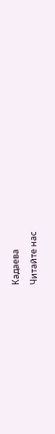Кадаева
Читайте нас